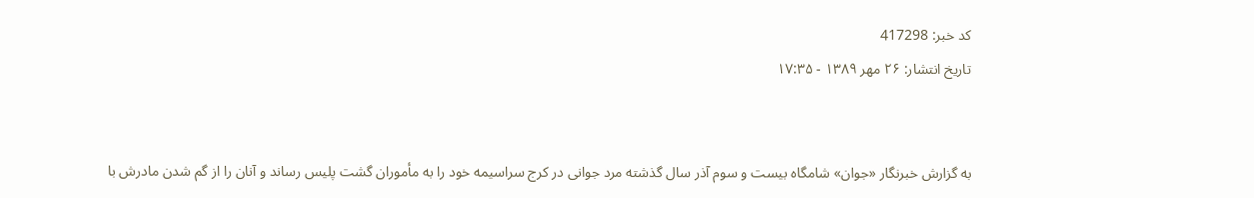کد خبر: 417298
تاریخ انتشار: ۲۶ مهر ۱۳۸۹ - ۱۷:۳۵


به گزارش خبرنگار «جوان» شامگاه بیست و سوم آذر سال گذشته مرد جوانی در کرج سراسیمه خود را به مأموران گشت پلیس رساند و آنان را از گم شدن مادرش با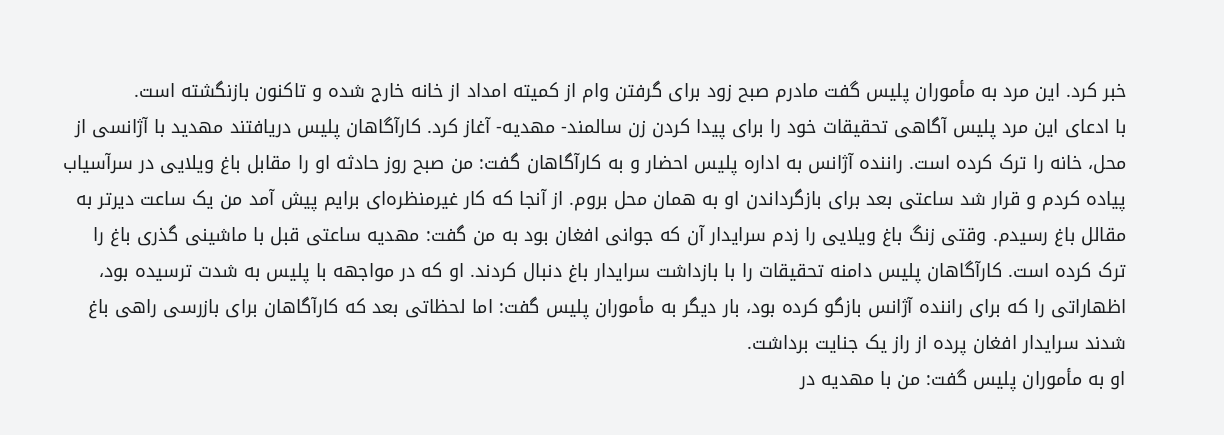خبر کرد. این مرد به مأموران پلیس گفت مادرم صبح زود برای گرفتن وام از کمیته امداد از خانه خارج شده و تاکنون بازنگشته است.
با ادعای این مرد پلیس آگاهی تحقیقات خود را برای پیدا کردن زن سالمند- مهدیه- آغاز کرد. کارآگاهان پلیس دریافتند مهدید با آژانسی از محل، خانه را ترک کرده است. راننده آژانس به اداره پلیس احضار و به کارآگاهان گفت: من صبح روز حادثه او را مقابل باغ ویلایی در سرآسیاب پیاده کردم و قرار شد ساعتی بعد برای بازگرداندن او به همان محل بروم. از آنجا که کار غیرمنظره‌ای برایم پیش آمد من یک ساعت دیرتر به مقالل باغ رسیدم. وقتی زنگ باغ ویلایی را زدم سرایدار آن که جوانی افغان بود به من گفت: مهدیه ساعتی قبل با ماشینی گذری باغ را ترک کرده است. کارآگاهان پلیس دامنه تحقیقات را با بازداشت سرایدار باغ دنبال کردند. او که در مواجهه با پلیس به شدت ترسیده بود، اظهاراتی را که برای راننده آژانس بازگو کرده بود، بار دیگر به مأموران پلیس گفت: اما لحظاتی بعد که کارآگاهان برای بازرسی راهی باغ شدند سرایدار افغان پرده از راز یک جنایت برداشت.
او به مأموران پلیس گفت: من با مهدیه در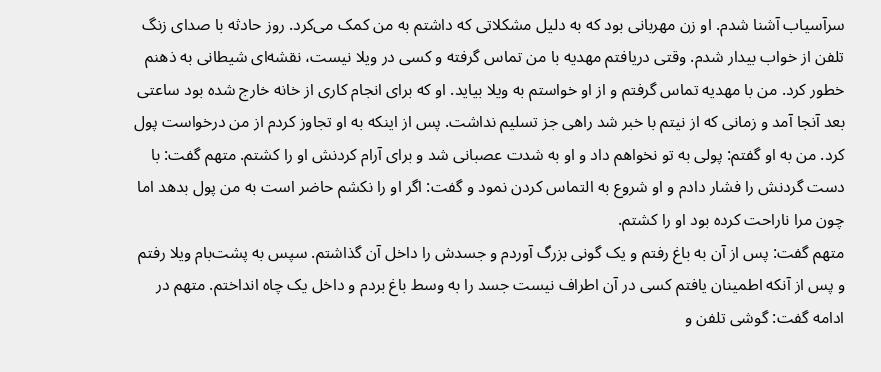سرآسیاب آشنا شدم. او زن مهربانی بود که به دلیل مشکلاتی که داشتم به من کمک می‌کرد. روز حادثه با صدای زنگ تلفن از خواب بیدار شدم. وقتی دریافتم مهدیه با من تماس گرفته و کسی در ویلا نیست، نقشه‌ای شیطانی به ذهنم خطور کرد. من با مهدیه تماس گرفتم و از او خواستم به ویلا بیاید. او که برای انجام کاری از خانه خارج شده بود ساعتی بعد آنجا آمد و زمانی که از نیتم با خبر شد راهی جز تسلیم نداشت. پس از اینکه به او تجاوز کردم از من درخواست پول کرد. من به او گفتم: پولی به تو نخواهم داد و او به شدت عصبانی شد و برای آرام کردنش او را کشتم. متهم گفت: با دست گردنش را فشار دادم و او شروع به التماس کردن نمود و گفت: اگر او را نکشم حاضر است به من پول بدهد اما چون مرا ناراحت کرده بود او را کشتم.
متهم گفت: پس از آن به باغ رفتم و یک گونی بزرگ آوردم و جسدش را داخل آن گذاشتم. سپس به پشت‌بام ویلا رفتم و پس از آنکه اطمینان یافتم کسی در آن اطراف نیست جسد را به وسط باغ بردم و داخل یک چاه انداختم. متهم در ادامه گفت: گوشی تلفن و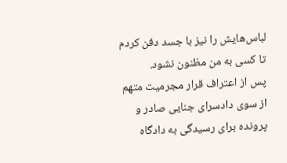لباس‌هایش را نیز با جسد دفن کردم تا کسی به من مظنون نشود.
پس از اعتراف قرار مجرمیت متهم از سوی دادسرای جنایی صادر و پرونده برای رسیدگی به دادگاه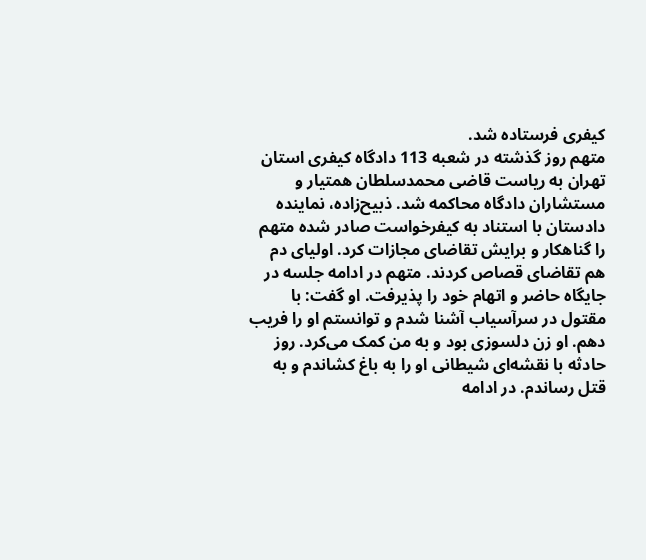کیفری فرستاده شد.
متهم روز گذشته در شعبه 113 دادگاه کیفری استان تهران به ریاست قاضی محمدسلطان همتیار و مستشاران دادگاه محاکمه شد. ذبیح‌زاده، نماینده دادستان با استناد به کیفرخواست صادر شده متهم را گناهکار و برایش تقاضای مجازات کرد. اولیای دم هم تقاضای قصاص کردند. متهم در ادامه جلسه در جایگاه حاضر و اتهام خود را پذیرفت. او گفت: با مقتول در سرآسیاب آشنا شدم و توانستم او را فریب دهم. او زن دلسوزی بود و به من کمک می‌کرد. روز حادثه با نقشه‌ای شیطانی او را به باغ کشاندم و به قتل رساندم. در ادامه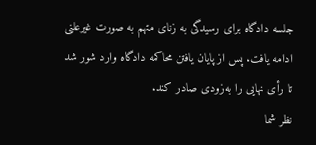جلسه دادگاه برای رسیدگی به زنای متهم به صورت غیرعلنی ادامه یافت. پس از پایان یافتن محاکمه دادگاه وارد شور شد تا رأی نهایی را به‌زودی صادر کند.
نظر شما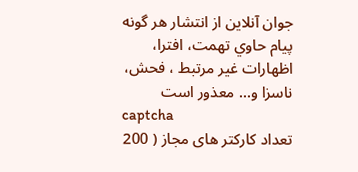جوان آنلاين از انتشار هر گونه پيام حاوي تهمت، افترا، اظهارات غير مرتبط ، فحش، ناسزا و... معذور است
captcha
تعداد کارکتر های مجاز ( 200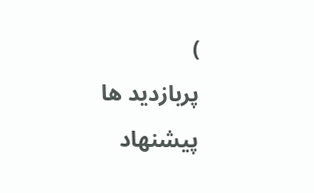)
پربازدید ها
پیشنهاد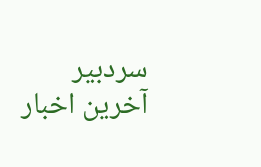سردبیر
آخرین اخبار